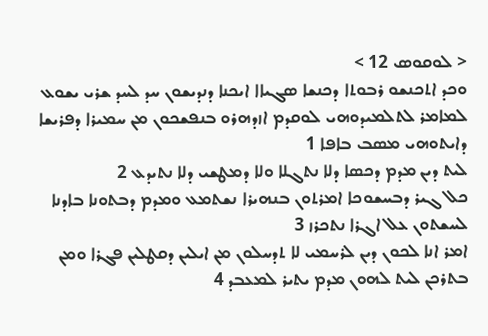< ܠܘܩܘܣ 12 >
ܘܟܕ ܐܬܟܢܫܘ ܪܒܘܬܐ ܕܟܢܫܐ ܤܓܝܐܐ ܐܝܟܢܐ ܕܢܕܝܫܘܢ ܚܕ ܠܚܕ ܫܪܝ ܝܫܘܥ ܠܡܐܡܪ ܠܬܠܡܝܕܘܗܝ ܠܘܩܕܡ ܐܙܕܗܪܘ ܒܢܦܫܟܘܢ ܡܢ ܚܡܝܪܐ ܕܦܪܝܫܐ ܕܐܝܬܘܗܝ ܡܤܒ ܒܐܦܐ 1
ܠܝܬ ܕܝܢ ܡܕܡ ܕܟܤܐ ܕܠܐ ܢܬܓܠܐ ܘܠܐ ܕܡܛܫܝ ܕܠܐ ܢܬܝܕܥ 2
ܟܠ ܓܝܪ ܕܒܚܫܘܟܐ ܐܡܪܬܘܢ ܒܢܗܝܪܐ ܢܫܬܡܥ ܘܡܕܡ ܕܒܬܘܢܐ ܒܐܕܢܐ ܠܚܫܬܘܢ ܥܠ ܐܓܪܐ ܢܬܟܪܙ 3
ܐܡܪ ܐܢܐ ܠܟܘܢ ܕܝܢ ܠܪܚܡܝ ܠܐ ܬܕܚܠܘܢ ܡܢ ܐܝܠܝܢ ܕܩܛܠܝܢ ܦܓܪܐ ܘܡܢ ܒܬܪܟܢ ܠܝܬ ܠܗܘܢ ܡܕܡ ܝܬܝܪ ܠܡܥܒܕ 4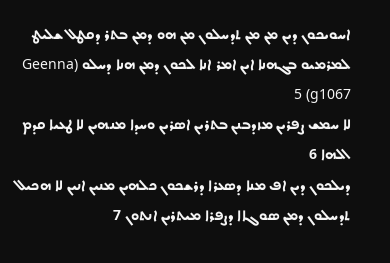ܐܚܘܝܟܘܢ ܕܝܢ ܡܢ ܡܢ ܬܕܚܠܘܢ ܡܢ ܗܘ ܕܡܢ ܒܬܪ ܕܩܛܠ ܫܠܝܛ ܠܡܪܡܝܘ ܒܓܗܢܐ ܐܝܢ ܐܡܪ ܐܢܐ ܠܟܘܢ ܕܡܢ ܗܢܐ ܕܚܠܘ (Geenna g1067) 5
ܠܐ ܚܡܫ ܨܦܪܝܢ ܡܙܕܒܢܢ ܒܬܪܝܢ ܐܤܪܝܢ ܘܚܕܐ ܡܢܗܝܢ ܠܐ ܛܥܝܐ ܩܕܡ ܐܠܗܐ 6
ܕܝܠܟܘܢ ܕܝܢ ܐܦ ܡܢܐ ܕܤܥܪܐ ܕܪܫܟܘܢ ܟܠܗܝܢ ܡܢܝܢ ܐܢܝܢ ܠܐ ܗܟܝܠ ܬܕܚܠܘܢ ܕܡܢ ܤܘܓܐܐ ܕܨܦܪܐ ܡܝܬܪܝܢ ܐܢܬܘܢ 7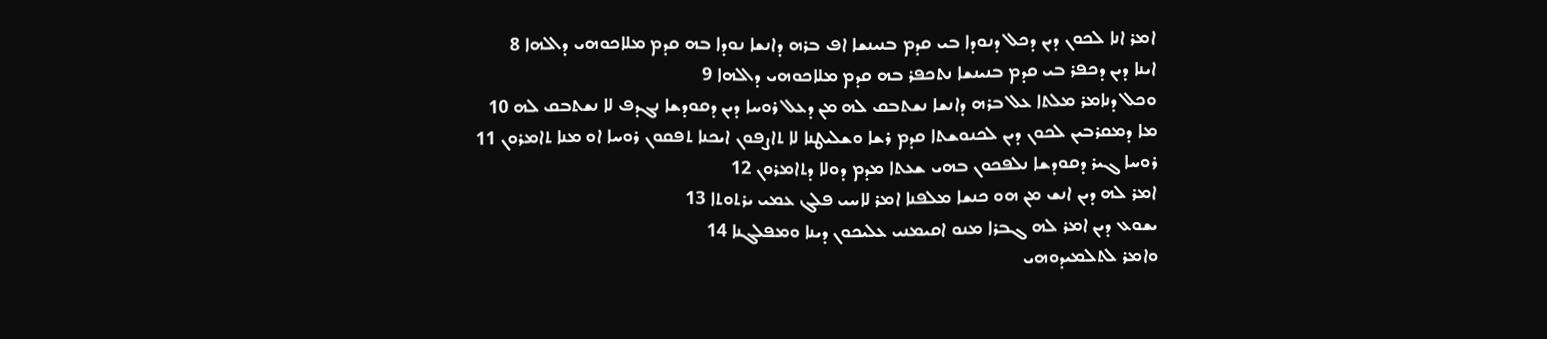ܐܡܪ ܐܢܐ ܠܟܘܢ ܕܝܢ ܕܟܠ ܕܢܘܕܐ ܒܝ ܩܕܡ ܒܢܝܢܫܐ ܐܦ ܒܪܗ ܕܐܢܫܐ ܢܘܕܐ ܒܗ ܩܕܡ ܡܠܐܟܘܗܝ ܕܐܠܗܐ 8
ܐܝܢܐ ܕܝܢ ܕܟܦܪ ܒܝ ܩܕܡ ܒܢܝܢܫܐ ܢܬܟܦܪ ܒܗ ܩܕܡ ܡܠܐܟܘܗܝ ܕܐܠܗܐ 9
ܘܟܠ ܕܢܐܡܪ ܡܠܬܐ ܥܠ ܒܪܗ ܕܐܢܫܐ ܢܫܬܒܩ ܠܗ ܡܢ ܕܥܠ ܪܘܚܐ ܕܝܢ ܕܩܘܕܫܐ ܢܓܕܦ ܠܐ ܢܫܬܒܩ ܠܗ 10
ܡܐ ܕܡܩܪܒܝܢ ܠܟܘܢ ܕܝܢ ܠܟܢܘܫܬܐ ܩܕܡ ܪܫܐ ܘܫܠܝܛܢܐ ܠܐ ܬܐܨܦܘܢ ܐܝܟܢܐ ܬܦܩܘܢ ܪܘܚܐ ܐܘ ܡܢܐ ܬܐܡܪܘܢ 11
ܪܘܚܐ ܓܝܪ ܕܩܘܕܫܐ ܢܠܦܟܘܢ ܒܗܝ ܫܥܬܐ ܡܕܡ ܕܘܠܐ ܕܬܐܡܪܘܢ 12
ܐܡܪ ܠܗ ܕܝܢ ܐܢܫ ܡܢ ܗܘ ܟܢܫܐ ܡܠܦܢܐ ܐܡܪ ܠܐܚܝ ܦܠܓ ܥܡܝ ܝܪܬܘܬܐ 13
ܝܫܘܥ ܕܝܢ ܐܡܪ ܠܗ ܓܒܪܐ ܡܢܘ ܐܩܝܡܢܝ ܥܠܝܟܘܢ ܕܝܢܐ ܘܡܦܠܓܢܐ 14
ܘܐܡܪ ܠܬܠܡܝܕܘܗܝ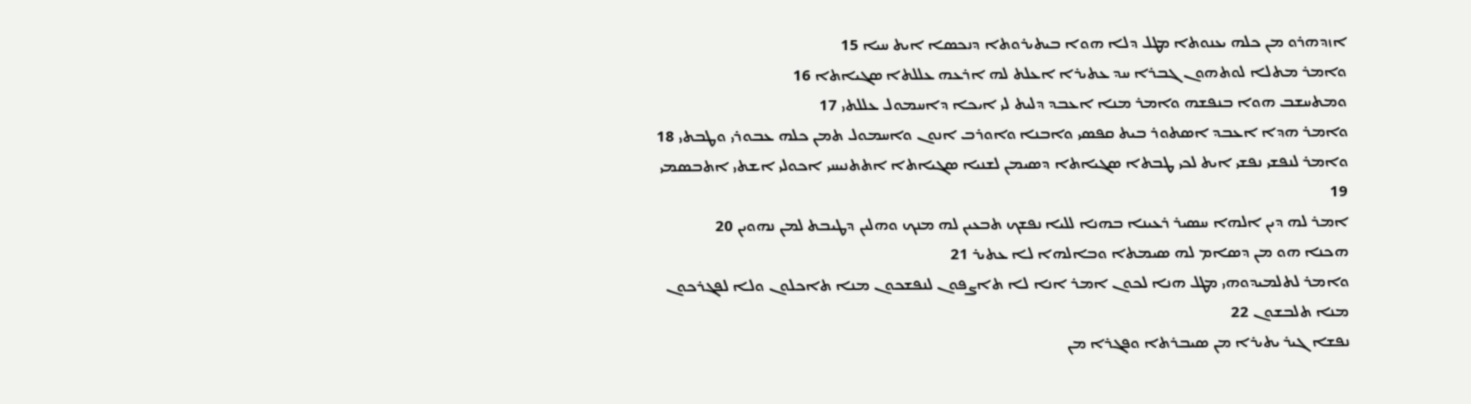ܐܙܕܗܪܘ ܡܢ ܟܠܗ ܝܥܢܘܬܐ ܡܛܠ ܕܠܐ ܗܘܐ ܒܝܬܝܪܘܬܐ ܕܢܟܤܐ ܐܝܬ ܚܝܐ 15
ܘܐܡܪ ܡܬܠܐ ܠܘܬܗܘܢ ܓܒܪܐ ܚܕ ܥܬܝܪܐ ܐܥܠܬ ܠܗ ܐܪܥܗ ܥܠܠܬܐ ܤܓܝܐܬܐ 16
ܘܡܬܚܫܒ ܗܘܐ ܒܢܦܫܗ ܘܐܡܪ ܡܢܐ ܐܥܒܕ ܕܠܝܬ ܠܝ ܐܝܟܐ ܕܐܚܡܘܠ ܥܠܠܬܝ 17
ܘܐܡܪ ܗܕܐ ܐܥܒܕ ܐܤܬܘܪ ܒܝܬ ܩܦܤܝ ܘܐܒܢܐ ܘܐܘܪܒ ܐܢܘܢ ܘܐܚܡܘܠ ܬܡܢ ܟܠܗ ܥܒܘܪܝ ܘܛܒܬܝ 18
ܘܐܡܪ ܠܢܦܫܝ ܢܦܫܝ ܐܝܬ ܠܟܝ ܛܒܬܐ ܤܓܝܐܬܐ ܕܤܝܡܢ ܠܫܢܝܐ ܤܓܝܐܬܐ ܐܬܬܢܝܚܝ ܐܟܘܠܝ ܐܫܬܝ ܐܬܒܤܡܝ 19
ܐܡܪ ܠܗ ܕܝܢ ܐܠܗܐ ܚܤܝܪ ܪܥܝܢܐ ܒܗܢܐ ܠܠܝܐ ܢܦܫܟ ܬܒܥܝܢ ܠܗ ܡܢܟ ܘܗܠܝܢ ܕܛܝܒܬ ܠܡܢ ܢܗܘܝܢ 20
ܗܟܢܐ ܗܘ ܡܢ ܕܤܐܡ ܠܗ ܤܝܡܬܐ ܘܒܐܠܗܐ ܠܐ ܥܬܝܪ 21
ܘܐܡܪ ܠܬܠܡܝܕܘܗܝ ܡܛܠ ܗܢܐ ܠܟܘܢ ܐܡܪ ܐܢܐ ܠܐ ܬܐܨܦܘܢ ܠܢܦܫܟܘܢ ܡܢܐ ܬܐܟܠܘܢ ܘܠܐ ܠܦܓܪܟܘܢ ܡܢܐ ܬܠܒܫܘܢ 22
ܢܦܫܐ ܓܝܪ ܝܬܝܪܐ ܡܢ ܤܝܒܪܬܐ ܘܦܓܪܐ ܡܢ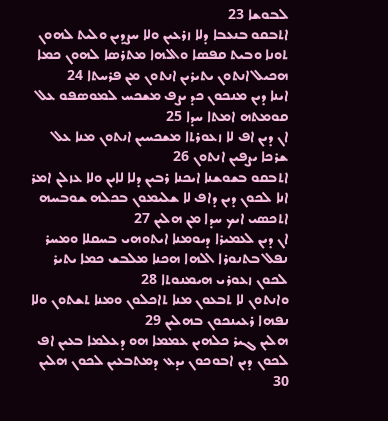ܠܒܘܫܐ 23
ܐܬܒܩܘ ܒܢܥܒܐ ܕܠܐ ܙܪܥܝܢ ܘܠܐ ܚܨܕܝܢ ܘܠܝܬ ܠܗܘܢ ܬܘܢܐ ܘܒܝܬ ܩܦܤܐ ܘܐܠܗܐ ܡܬܪܤܐ ܠܗܘܢ ܟܡܐ ܗܟܝܠ ܐܢܬܘܢ ܝܬܝܪܝܢ ܐܢܬܘܢ ܡܢ ܦܪܚܬܐ 24
ܐܝܢܐ ܕܝܢ ܡܢܟܘܢ ܟܕ ܝܨܦ ܡܫܟܚ ܠܡܘܤܦܘ ܥܠ ܩܘܡܬܗ ܐܡܬܐ ܚܕܐ 25
ܐܢ ܕܝܢ ܐܦ ܠܐ ܙܥܘܪܬܐ ܡܫܟܚܝܢ ܐܢܬܘܢ ܡܢܐ ܥܠ ܫܪܟܐ ܝܨܦܝܢ ܐܢܬܘܢ 26
ܐܬܒܩܘ ܒܫܘܫܢܐ ܐܝܟܢܐ ܪܒܝܢ ܕܠܐ ܠܐܝܢ ܘܠܐ ܥܙܠܢ ܐܡܪ ܐܢܐ ܠܟܘܢ ܕܝܢ ܕܐܦ ܠܐ ܫܠܝܡܘܢ ܒܟܠܗ ܫܘܒܚܗ ܐܬܟܤܝ ܐܝܟ ܚܕܐ ܡܢ ܗܠܝܢ 27
ܐܢ ܕܝܢ ܠܥܡܝܪܐ ܕܝܘܡܢܐ ܐܝܬܘܗܝ ܒܚܩܠܐ ܘܡܚܪ ܢܦܠ ܒܬܢܘܪܐ ܐܠܗܐ ܗܟܢܐ ܡܠܒܫ ܟܡܐ ܝܬܝܪ ܠܟܘܢ ܙܥܘܪܝ ܗܝܡܢܘܬܐ 28
ܘܐܢܬܘܢ ܠܐ ܬܒܥܘܢ ܡܢܐ ܬܐܟܠܘܢ ܘܡܢܐ ܬܫܬܘܢ ܘܠܐ ܢܦܗܐ ܪܥܝܢܟܘܢ ܒܗܠܝܢ 29
ܗܠܝܢ ܓܝܪ ܟܠܗܝܢ ܥܡܡܐ ܗܘ ܕܥܠܡܐ ܒܥܝܢ ܐܦ ܠܟܘܢ ܕܝܢ ܐܒܘܟܘܢ ܝܕܥ ܕܡܬܒܥܝܢ ܠܟܘܢ ܗܠܝܢ 30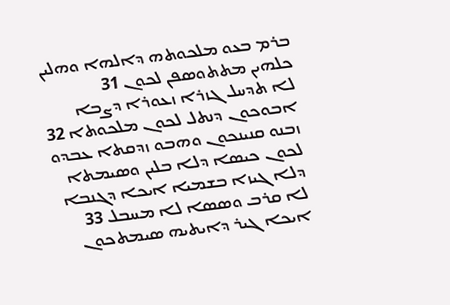ܒܪܡ ܒܥܘ ܡܠܟܘܬܗ ܕܐܠܗܐ ܘܗܠܝܢ ܟܠܗܝܢ ܡܬܬܘܤܦܢ ܠܟܘܢ 31
ܠܐ ܬܕܚܠ ܓܙܪܐ ܙܥܘܪܐ ܕܨܒܐ ܐܒܘܟܘܢ ܕܢܬܠ ܠܟܘܢ ܡܠܟܘܬܐ 32
ܙܒܢܘ ܩܢܝܢܟܘܢ ܘܗܒܘ ܙܕܩܬܐ ܥܒܕܘ ܠܟܘܢ ܟܝܤܐ ܕܠܐ ܒܠܝܢ ܘܤܝܡܬܐ ܕܠܐ ܓܝܙܐ ܒܫܡܝܐ ܐܝܟܐ ܕܓܢܒܐ ܠܐ ܩܪܒ ܘܤܤܐ ܠܐ ܡܚܒܠ 33
ܐܝܟܐ ܓܝܪ ܕܐܝܬܝܗ ܤܝܡܬܟܘܢ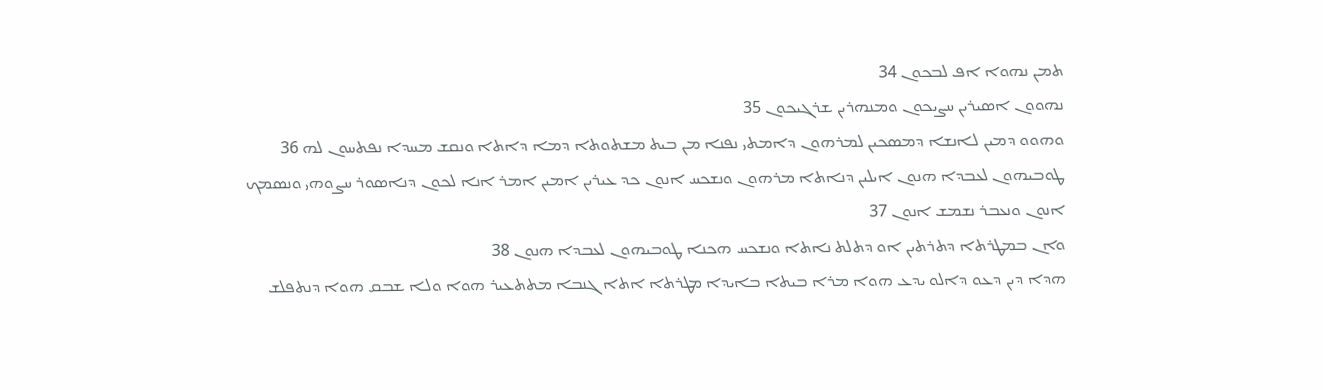ܬܡܢ ܢܗܘܐ ܐܦ ܠܒܟܘܢ 34
ܢܗܘܘܢ ܐܤܝܪܝܢ ܚܨܝܟܘܢ ܘܡܢܗܪܝܢ ܫܪܓܝܟܘܢ 35
ܘܗܘܘ ܕܡܝܢ ܠܐܢܫܐ ܕܡܤܟܝܢ ܠܡܪܗܘܢ ܕܐܡܬܝ ܢܦܢܐ ܡܢ ܒܝܬ ܡܫܬܘܬܐ ܕܡܐ ܕܐܬܐ ܘܢܩܫ ܡܚܕܐ ܢܦܬܚܘܢ ܠܗ 36
ܛܘܒܝܗܘܢ ܠܥܒܕܐ ܗܢܘܢ ܐܝܠܝܢ ܕܢܐܬܐ ܡܪܗܘܢ ܘܢܫܟܚ ܐܢܘܢ ܟܕ ܥܝܪܝܢ ܐܡܝܢ ܐܡܪ ܐܢܐ ܠܟܘܢ ܕܢܐܤܘܪ ܚܨܘܗܝ ܘܢܤܡܟ ܐܢܘܢ ܘܢܥܒܪ ܢܫܡܫ ܐܢܘܢ 37
ܘܐܢ ܒܡܛܪܬܐ ܕܬܪܬܝܢ ܐܘ ܕܬܠܬ ܢܐܬܐ ܘܢܫܟܚ ܗܟܢܐ ܛܘܒܝܗܘܢ ܠܥܒܕܐ ܗܢܘܢ 38
ܗܕܐ ܕܝܢ ܕܥܘ ܕܐܠܘ ܝܕܥ ܗܘܐ ܡܪܐ ܒܝܬܐ ܒܐܝܕܐ ܡܛܪܬܐ ܐܬܐ ܓܢܒܐ ܡܬܬܥܝܪ ܗܘܐ ܘܠܐ ܫܒܩ ܗܘܐ ܕܢܬܦܠܫ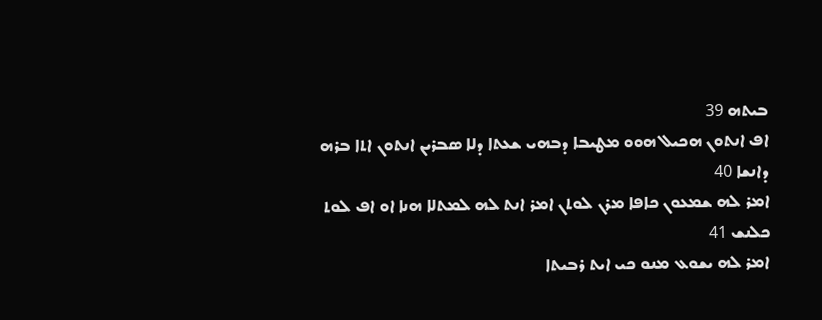ܒܝܬܗ 39
ܐܦ ܐܢܬܘܢ ܗܟܝܠ ܗܘܘ ܡܛܝܒܐ ܕܒܗܝ ܫܥܬܐ ܕܠܐ ܤܒܪܝܢ ܐܢܬܘܢ ܐܬܐ ܒܪܗ ܕܐܢܫܐ 40
ܐܡܪ ܠܗ ܫܡܥܘܢ ܟܐܦܐ ܡܪܢ ܠܘܬܢ ܐܡܪ ܐܢܬ ܠܗ ܠܡܬܠܐ ܗܢܐ ܐܘ ܐܦ ܠܘܬ ܟܠܢܫ 41
ܐܡܪ ܠܗ ܝܫܘܥ ܡܢܘ ܟܝ ܐܝܬ ܪܒܝܬܐ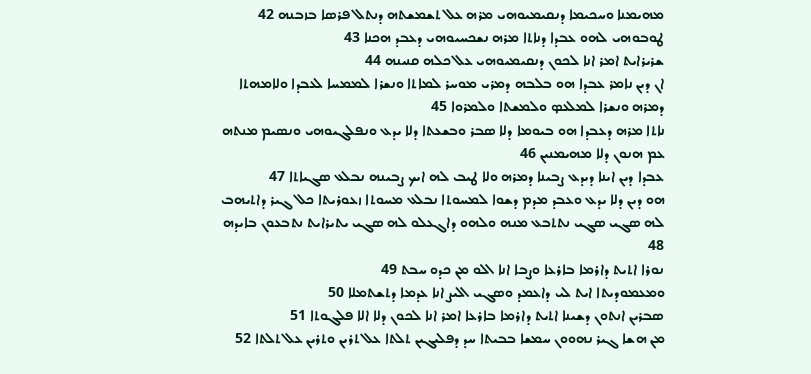ܡܗܝܡܢܐ ܘܚܟܝܡܐ ܕܢܩܝܡܝܘܗܝ ܡܪܗ ܥܠ ܬܫܡܫܬܗ ܕܢܬܠ ܦܪܤܐ ܒܙܒܢܗ 42
ܛܘܒܘܗܝ ܠܗܘ ܥܒܕܐ ܕܢܐܬܐ ܡܪܗ ܢܫܟܚܝܘܗܝ ܕܥܒܕ ܗܟܢܐ 43
ܫܪܝܪܐܝܬ ܐܡܪ ܐܢܐ ܠܟܘܢ ܕܢܩܝܡܝܘܗܝ ܥܠ ܟܠܗ ܩܢܝܢܗ 44
ܐܢ ܕܝܢ ܢܐܡܪ ܥܒܕܐ ܗܘ ܒܠܒܗ ܕܡܪܝ ܡܘܚܪ ܠܡܐܬܐ ܘܢܫܪܐ ܠܡܡܚܐ ܠܥܒܕܐ ܘܠܐܡܗܬܐ ܕܡܪܗ ܘܢܫܪܐ ܠܡܠܥܤ ܘܠܡܫܬܐ ܘܠܡܪܘܐ 45
ܢܐܬܐ ܡܪܗ ܕܥܒܕܐ ܗܘ ܒܝܘܡܐ ܕܠܐ ܤܒܪ ܘܒܫܥܬܐ ܕܠܐ ܝܕܥ ܘܢܦܠܓܝܘܗܝ ܘܢܤܝܡ ܡܢܬܗ ܥܡ ܗܢܘܢ ܕܠܐ ܡܗܝܡܢܝܢ 46
ܥܒܕܐ ܕܝܢ ܐܝܢܐ ܕܝܕܥ ܨܒܝܢܐ ܕܡܪܗ ܘܠܐ ܛܝܒ ܠܗ ܐܝܟ ܨܒܝܢܗ ܢܒܠܥ ܤܓܝܐܬܐ 47
ܗܘ ܕܝܢ ܕܠܐ ܝܕܥ ܘܥܒܕ ܡܕܡ ܕܫܘܐ ܠܡܚܘܬܐ ܢܒܠܥ ܡܚܘܬܐ ܙܥܘܪܝܬܐ ܟܠ ܓܝܪ ܕܐܬܝܗܒ ܠܗ ܤܓܝ ܤܓܝ ܢܬܬܒܥ ܡܢܗ ܘܠܗܘ ܕܐܓܥܠܘ ܠܗ ܤܓܝ ܝܬܝܪܐܝܬ ܢܬܒܥܘܢ ܒܐܝܕܗ 48
ܢܘܪܐ ܐܬܝܬ ܕܐܪܡܐ ܒܐܪܥܐ ܘܨܒܐ ܐܢܐ ܐܠܘ ܡܢ ܟܕܘ ܚܒܬ 49
ܘܡܥܡܘܕܝܬܐ ܐܝܬ ܠܝ ܕܐܥܡܕ ܘܤܓܝ ܐܠܝܨ ܐܢܐ ܥܕܡܐ ܕܬܫܬܡܠܐ 50
ܤܒܪܝܢ ܐܢܬܘܢ ܕܫܝܢܐ ܐܬܝܬ ܕܐܪܡܐ ܒܐܪܥܐ ܐܡܪ ܐܢܐ ܠܟܘܢ ܕܠܐ ܐܠܐ ܦܠܓܘܬܐ 51
ܡܢ ܗܫܐ ܓܝܪ ܢܗܘܘܢ ܚܡܫܐ ܒܒܝܬܐ ܚܕ ܕܦܠܝܓܝܢ ܬܠܬܐ ܥܠ ܬܪܝܢ ܘܬܪܝܢ ܥܠ ܬܠܬܐ 52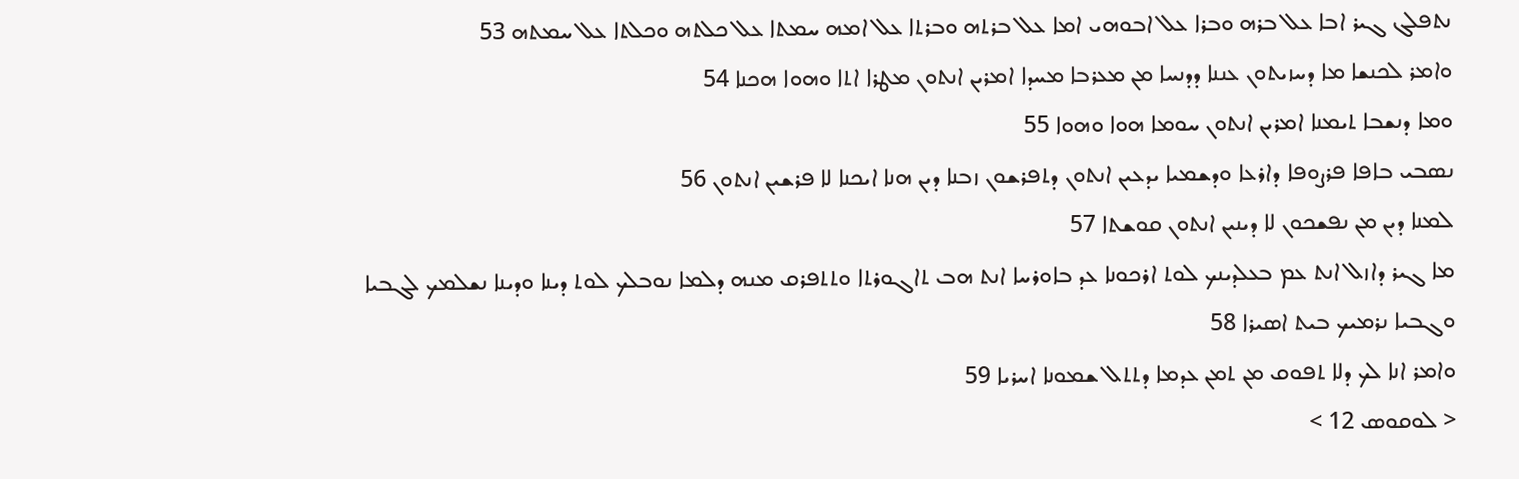ܢܬܦܠܓ ܓܝܪ ܐܒܐ ܥܠ ܒܪܗ ܘܒܪܐ ܥܠ ܐܒܘܗܝ ܐܡܐ ܥܠ ܒܪܬܗ ܘܒܪܬܐ ܥܠ ܐܡܗ ܚܡܬܐ ܥܠ ܟܠܬܗ ܘܟܠܬܐ ܥܠ ܚܡܬܗ 53
ܘܐܡܪ ܠܟܢܫܐ ܡܐ ܕܚܙܝܬܘܢ ܥܢܢܐ ܕܕܢܚܐ ܡܢ ܡܥܪܒܐ ܡܚܕܐ ܐܡܪܝܢ ܐܢܬܘܢ ܡܛܪܐ ܐܬܐ ܘܗܘܐ ܗܟܢܐ 54
ܘܡܐ ܕܢܫܒܐ ܬܝܡܢܐ ܐܡܪܝܢ ܐܢܬܘܢ ܚܘܡܐ ܗܘܐ ܘܗܘܐ 55
ܢܤܒܝ ܒܐܦܐ ܦܪܨܘܦܐ ܕܐܪܥܐ ܘܕܫܡܝܐ ܝܕܥܝܢ ܐܢܬܘܢ ܕܬܦܪܫܘܢ ܙܒܢܐ ܕܝܢ ܗܢܐ ܐܝܟܢܐ ܠܐ ܦܪܫܝܢ ܐܢܬܘܢ 56
ܠܡܢܐ ܕܝܢ ܡܢ ܢܦܫܟܘܢ ܠܐ ܕܝܢܝܢ ܐܢܬܘܢ ܩܘܫܬܐ 57
ܡܐ ܓܝܪ ܕܐܙܠ ܐܢܬ ܥܡ ܒܥܠܕܝܢܟ ܠܘܬ ܐܪܟܘܢܐ ܥܕ ܒܐܘܪܚܐ ܐܢܬ ܗܒ ܬܐܓܘܪܬܐ ܘܬܬܦܪܩ ܡܢܗ ܕܠܡܐ ܢܘܒܠܟ ܠܘܬ ܕܝܢܐ ܘܕܝܢܐ ܢܫܠܡܟ ܠܓܒܝܐ ܘܓܒܝܐ ܢܪܡܝܟ ܒܝܬ ܐܤܝܪܐ 58
ܘܐܡܪ ܐܢܐ ܠܟ ܕܠܐ ܬܦܘܩ ܡܢ ܬܡܢ ܥܕܡܐ ܕܬܬܠ ܫܡܘܢܐ ܐܚܪܝܐ 59
< ܠܘܩܘܣ 12 >